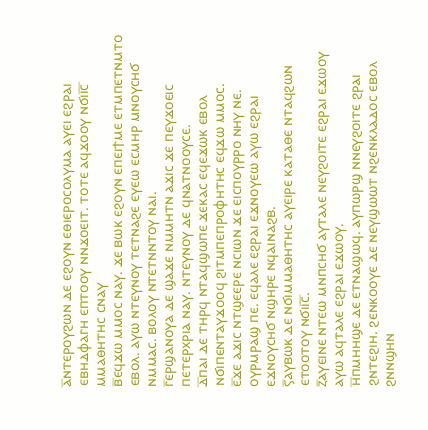ⲁ̅ⲛⲧⲉⲣⲟⲩϩⲱⲛ ⲇⲉ ⲉϩⲟⲩⲛ ⲉⲑⲓⲉⲣⲟⲥⲟⲗⲩⲙⲁ ⲁⲩⲉⲓ ⲉϩⲣⲁⲓ ⲉⲃⲏⲇⲫⲁⲅⲏ ⲉⲡⲧⲟⲟⲩ ⲛⲛϫⲟⲉⲓⲧ. ⲧⲟⲧⲉ ⲁϥϫⲟⲟⲩ ⲛϭⲓⲓ̅ⲥ̅ ⲙⲙⲁⲑⲏⲧⲏⲥ ⲥⲛⲁⲩ
ⲃ̅ⲉϥϫⲱ ⲙⲙⲟⲥ ⲛⲁⲩ. ϫⲉ ⲃⲱⲕ ⲉϩⲟⲩⲛ ⲉⲡⲉⲓϯⲙⲉ ⲉⲧⲙⲡⲉⲧⲛⲙⲧⲟ ⲉⲃⲟⲗ. ⲁⲩⲱ ⲛⲧⲉⲩⲛⲟⲩ ⲧⲉⲧⲛⲁϩⲉ ⲉⲩⲉⲱ ⲉⲥⲙⲏⲣ ⲙⲛⲟⲩⲥⲏϭ ⲛⲙⲙⲁⲥ. ⲃⲟⲗⲟⲩ ⲛⲧⲉⲧⲛⲛⲧⲟⲩ ⲛⲁⲓ.
ⲅ̅ⲉⲣϣⲁⲛⲟⲩⲁ ⲇⲉ ϣⲁϫⲉ ⲛⲙⲙⲏⲧⲛ ⲁϫⲓⲥ ϫⲉ ⲡⲉⲩϫⲟⲉⲓⲥ ⲡⲉⲧⲉⲣⲭⲣⲓⲁ ⲛⲁⲩ. ⲛⲧⲉⲩⲛⲟⲩ ⲇⲉ ϥⲛⲁⲧⲛⲟⲟⲩⲥⲉ.
ⲇ̅ⲡⲁⲓ ⲇⲉ ⲧⲏⲣϥ ⲛⲧⲁϥϣⲱⲡⲉ ϫⲉⲕⲁⲥ ⲉϥⲉϫⲱⲕ ⲉⲃⲟⲗ ⲛϭⲓⲡⲉⲛⲧⲁⲩϫⲟⲟϥ ϩⲓⲧⲙⲡⲉⲡⲣⲟⲫⲏⲧⲏⲥ ⲉϥϫⲱ ⲙⲙⲟⲥ.
ⲉ̅ϫⲉ ⲁϫⲓⲥ ⲛⲧϣⲉⲉⲣⲉ ⲛⲥⲓⲱⲛ ϫⲉ ⲉⲓⲥⲡⲟⲩⲣⲣⲟ ⲛⲏⲩ ⲛⲉ. ⲟⲩⲣⲙⲣⲁϣ ⲡⲉ. ⲉϥⲁⲗⲉ ⲉϩⲣⲁⲓ ⲉϫⲛⲟⲩⲉⲱ ⲁⲩⲱ ⲉϩⲣⲁⲓ ⲉϫⲛⲟⲩⲥⲏϭ ⲛϣⲏⲣⲉ ⲛϥⲁⲓⲛⲁϩⲃ.
ⲋ̅ⲁⲩⲃⲱⲕ ⲇⲉ ⲛϭⲓⲙⲙⲁⲑⲏⲧⲏⲥ ⲁⲩⲉⲓⲣⲉ ⲕⲁⲧⲁⲑⲉ ⲛⲧⲁϥϩⲱⲛ ⲉⲧⲟⲟⲧⲟⲩ ⲛϭⲓⲓ̅ⲥ̅.
ⲍ̅ⲁⲩⲉⲓⲛⲉ ⲛⲧⲉⲱ ⲙⲛⲡⲥⲏϭ ⲁⲩⲧⲁⲗⲉ ⲛⲉⲩϩⲟⲓⲧⲉ ⲉϩⲣⲁⲓ ⲉϫⲱⲟⲩ ⲁⲩⲱ ⲁϥⲧⲁⲗⲉ ⲉϩⲣⲁⲓ ⲉϫⲱⲟⲩ.
ⲏ̅ⲡⲙⲏⲏϣⲉ ⲇⲉ ⲉⲧⲛⲁϣⲱϥ. ⲁⲩⲡⲱⲣϣ ⲛⲛⲉⲩϩⲟⲓⲧⲉ ϩⲣⲁⲓ ϩⲛⲧⲉϩⲓⲏ. ϩⲉⲛⲕⲟⲟⲩⲉ ⲇⲉ ⲛⲉⲩϣⲱⲱⲧ ⲛϩⲉⲛⲕⲗⲁⲇⲟⲥ ⲉⲃⲟⲗ ϩⲛⲛϣⲏⲛ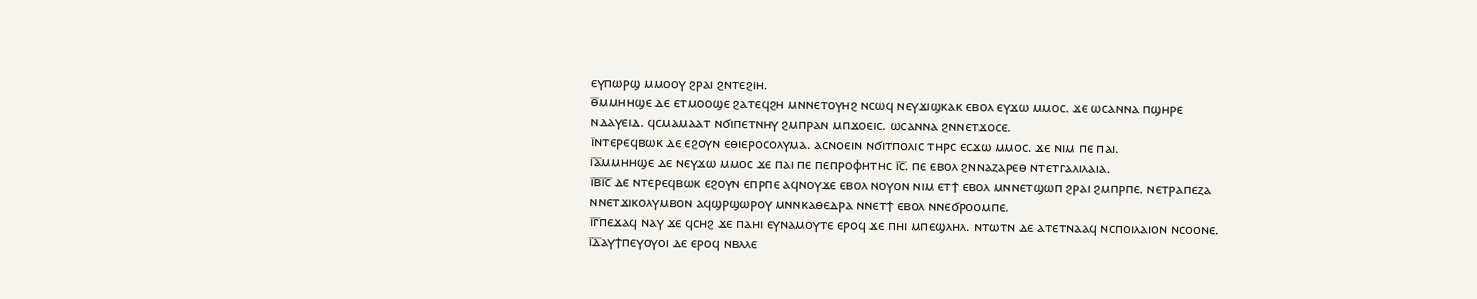ⲉⲩⲡⲱⲣϣ ⲙⲙⲟⲟⲩ ϩⲣⲁⲓ ϩⲛⲧⲉϩⲓⲏ.
ⲑ̅ⲙⲙⲏⲏϣⲉ ⲇⲉ ⲉⲧⲙⲟⲟϣⲉ ϩⲁⲧⲉϥϩⲏ ⲙⲛⲛⲉⲧⲟⲩⲏϩ ⲛⲥⲱϥ ⲛⲉⲩϫⲓϣⲕⲁⲕ ⲉⲃⲟⲗ ⲉⲩϫⲱ ⲙⲙⲟⲥ. ϫⲉ ⲱⲥⲁⲛⲛⲁ ⲡϣⲏⲣⲉ ⲛⲇⲁⲩⲉⲓⲇ. ϥⲥⲙⲁⲙⲁⲁⲧ ⲛϭⲓⲡⲉⲧⲛⲏⲩ ϩⲙⲡⲣⲁⲛ ⲙⲡϫⲟⲉⲓⲥ. ⲱⲥⲁⲛⲛⲁ ϩⲛⲛⲉⲧϫⲟⲥⲉ.
ⲓ̅ⲛⲧⲉⲣⲉϥⲃⲱⲕ ⲇⲉ ⲉϩⲟⲩⲛ ⲉⲑⲓⲉⲣⲟⲥⲟⲗⲩⲙⲁ. ⲁⲥⲛⲟⲉⲓⲛ ⲛϭⲓⲧⲡⲟⲗⲓⲥ ⲧⲏⲣⲥ ⲉⲥϫⲱ ⲙⲙⲟⲥ. ϫⲉ ⲛⲓⲙ ⲡⲉ ⲡⲁⲓ.
ⲓ̅ⲁ̅ⲙⲙⲏⲏϣⲉ ⲇⲉ ⲛⲉⲩϫⲱ ⲙⲙⲟⲥ ϫⲉ ⲡⲁⲓ ⲡⲉ ⲡⲉⲡⲣⲟⲫⲏⲧⲏⲥ ⲓ̅ⲥ̅. ⲡⲉ ⲉⲃⲟⲗ ϩⲛⲛⲁⲍⲁⲣⲉⲑ ⲛⲧⲉⲧⲅⲁⲗⲓⲗⲁⲓⲁ.
ⲓ̅ⲃ̅ⲓ̅ⲥ̅ ⲇⲉ ⲛⲧⲉⲣⲉϥⲃⲱⲕ ⲉϩⲟⲩⲛ ⲉⲡⲣⲡⲉ ⲁϥⲛⲟⲩϫⲉ ⲉⲃⲟⲗ ⲛⲟⲩⲟⲛ ⲛⲓⲙ ⲉⲧϯ ⲉⲃⲟⲗ ⲙⲛⲛⲉⲧϣⲱⲡ ϩⲣⲁⲓ ϩⲙⲡⲣⲡⲉ. ⲛⲉⲧⲣⲁⲡⲉⲍⲁ ⲛⲛⲉⲧϫⲓⲕⲟⲗⲩⲙⲃⲟⲛ ⲁϥϣⲣϣⲱⲣⲟⲩ ⲙⲛⲛⲕⲁⲑⲉⲇⲣⲁ ⲛⲛⲉⲧϯ ⲉⲃⲟⲗ ⲛⲛⲉϭⲣⲟⲟⲙⲡⲉ.
ⲓ̅ⲅ̅ⲡⲉϫⲁϥ ⲛⲁⲩ ϫⲉ ϥⲥⲏϩ ϫⲉ ⲡⲁⲏⲓ ⲉⲩⲛⲁⲙⲟⲩⲧⲉ ⲉⲣⲟϥ ϫⲉ ⲡⲏⲓ ⲙⲡⲉϣⲗⲏⲗ. ⲛⲧⲱⲧⲛ ⲇⲉ ⲁⲧⲉⲧⲛⲁⲁϥ ⲛⲥⲡⲟⲓⲗⲁⲓⲟⲛ ⲛⲥⲟⲟⲛⲉ.
ⲓ̅ⲇ̅ⲁⲩϯⲡⲉⲩⲟⲩⲟⲓ ⲇⲉ ⲉⲣⲟϥ ⲛⲃⲗⲗⲉ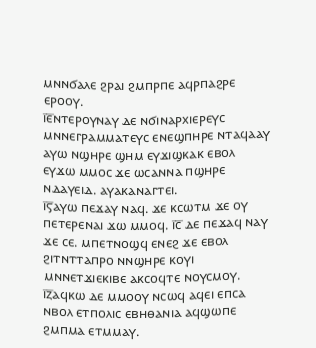ⲙⲛⲛϭⲁⲗⲉ ϩⲣⲁⲓ ϩⲙⲡⲣⲡⲉ ⲁϥⲣⲡⲁϩⲣⲉ ⲉⲣⲟⲟⲩ.
ⲓ̅ⲉ̅ⲛⲧⲉⲣⲟⲩⲛⲁⲩ ⲇⲉ ⲛϭⲓⲛⲁⲣⲭⲓⲉⲣⲉⲩⲥ ⲙⲛⲛⲉⲅⲣⲁⲙⲙⲁⲧⲉⲩⲥ ⲉⲛⲉϣⲡⲏⲣⲉ ⲛⲧⲁϥⲁⲁⲩ ⲁⲩⲱ ⲛϣⲏⲣⲉ ϣⲏⲙ ⲉⲩϫⲓϣⲕⲁⲕ ⲉⲃⲟⲗ ⲉⲩϫⲱ ⲙⲙⲟⲥ ϫⲉ ⲱⲥⲁⲛⲛⲁ ⲡϣⲏⲣⲉ ⲛⲇⲁⲩⲉⲓⲇ. ⲁⲩⲁⲕⲁⲛⲁⲅⲧⲉⲓ.
ⲓ̅ⲋ̅ⲁⲩⲱ ⲡⲉϫⲁⲩ ⲛⲁϥ. ϫⲉ ⲕⲥⲱⲧⲙ ϫⲉ ⲟⲩ ⲡⲉⲧⲉⲣⲉⲛⲁⲓ ϫⲱ ⲙⲙⲟϥ. ⲓ̅ⲥ̅ ⲇⲉ ⲡⲉϫⲁϥ ⲛⲁⲩ ϫⲉ ⲥⲉ. ⲙⲡⲉⲧⲛⲟϣϥ ⲉⲛⲉϩ ϫⲉ ⲉⲃⲟⲗ ϩⲓⲧⲛⲧⲧⲁⲡⲣⲟ ⲛⲛϣⲏⲣⲉ ⲕⲟⲩⲓ ⲙⲛⲛⲉⲧϫⲓⲉⲕⲓⲃⲉ ⲁⲕⲥⲟϥⲧⲉ ⲛⲟⲩⲥⲙⲟⲩ.
ⲓ̅ⲍ̅ⲁϥⲕⲱ ⲇⲉ ⲙⲙⲟⲟⲩ ⲛⲥⲱϥ ⲁϥⲉⲓ ⲉⲡⲥⲁ ⲛⲃⲟⲗ ⲉⲧⲡⲟⲗⲓⲥ ⲉⲃⲏⲑⲁⲛⲓⲁ ⲁϥϣⲱⲡⲉ ϩⲙⲡⲙⲁ ⲉⲧⲙⲙⲁⲩ.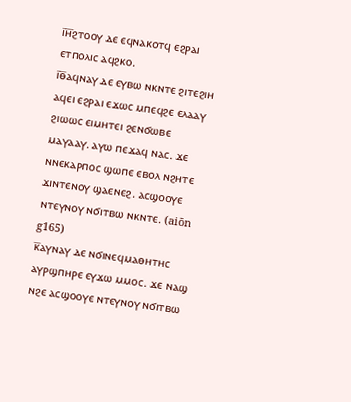ⲓ̅ⲏ̅ϩⲧⲟⲟⲩ ⲇⲉ ⲉϥⲛⲁⲕⲟⲧϥ ⲉϩⲣⲁⲓ ⲉⲧⲡⲟⲗⲓⲥ ⲁϥϩⲕⲟ.
ⲓ̅ⲑ̅ⲁϥⲛⲁⲩ ⲇⲉ ⲉⲩⲃⲱ ⲛⲕⲛⲧⲉ ϩⲓⲧⲉϩⲓⲏ ⲁϥⲉⲓ ⲉϩⲣⲁⲓ ⲉϫⲱⲥ ⲙⲡⲉϥϩⲉ ⲉⲗⲁⲁⲩ ϩⲓⲱⲱⲥ ⲉⲓⲙⲏⲧⲉⲓ ϩⲉⲛϭⲱⲃⲉ ⲙⲁⲩⲁⲁⲩ. ⲁⲩⲱ ⲡⲉϫⲁϥ ⲛⲁⲥ. ϫⲉ ⲛⲛⲉⲕⲁⲣⲡⲟⲥ ϣⲱⲡⲉ ⲉⲃⲟⲗ ⲛϩⲏⲧⲉ ϫⲓⲛⲧⲉⲛⲟⲩ ϣⲁⲉⲛⲉϩ. ⲁⲥϣⲟⲟⲩⲉ ⲛⲧⲉⲩⲛⲟⲩ ⲛϭⲓⲧⲃⲱ ⲛⲕⲛⲧⲉ. (aiōn g165)
ⲕ̅ⲁⲩⲛⲁⲩ ⲇⲉ ⲛϭⲓⲛⲉϥⲙⲁⲑⲏⲧⲏⲥ ⲁⲩⲣϣⲡⲏⲣⲉ ⲉⲩϫⲱ ⲙⲙⲟⲥ. ϫⲉ ⲛⲁϣ ⲛϩⲉ ⲁⲥϣⲟⲟⲩⲉ ⲛⲧⲉⲩⲛⲟⲩ ⲛϭⲓⲧⲃⲱ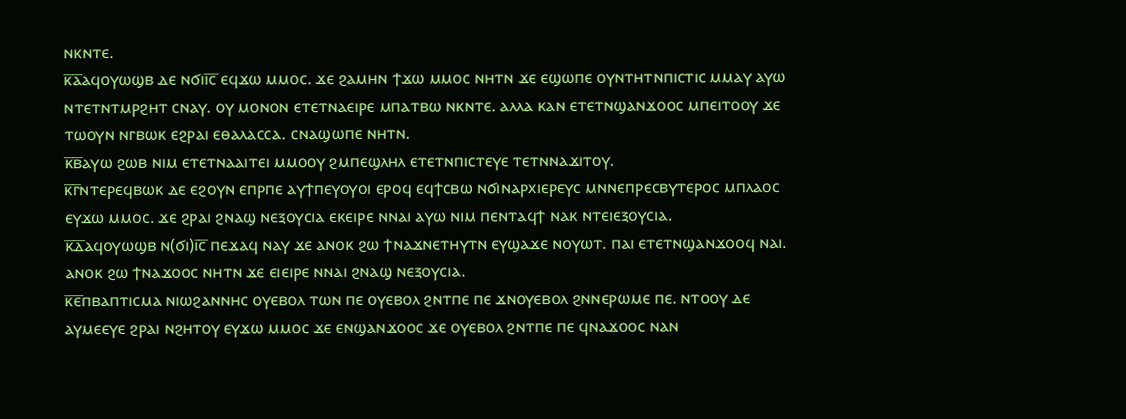ⲛⲕⲛⲧⲉ.
ⲕ̅ⲁ̅ⲁϥⲟⲩⲱϣⲃ ⲇⲉ ⲛϭⲓⲓ̅ⲥ̅ ⲉϥϫⲱ ⲙⲙⲟⲥ. ϫⲉ ϩⲁⲙⲏⲛ ϯϫⲱ ⲙⲙⲟⲥ ⲛⲏⲧⲛ ϫⲉ ⲉϣⲱⲡⲉ ⲟⲩⲛⲧⲏⲧⲛⲡⲓⲥⲧⲓⲥ ⲙⲙⲁⲩ ⲁⲩⲱ ⲛⲧⲉⲧⲛⲧⲙⲣϩⲏⲧ ⲥⲛⲁⲩ. ⲟⲩ ⲙⲟⲛⲟⲛ ⲉⲧⲉⲧⲛⲁⲉⲓⲣⲉ ⲙⲡⲁⲧⲃⲱ ⲛⲕⲛⲧⲉ. ⲁⲗⲗⲁ ⲕⲁⲛ ⲉⲧⲉⲧⲛϣⲁⲛϫⲟⲟⲥ ⲙⲡⲉⲓⲧⲟⲟⲩ ϫⲉ ⲧⲱⲟⲩⲛ ⲛⲅⲃⲱⲕ ⲉϩⲣⲁⲓ ⲉⲑⲁⲗⲁⲥⲥⲁ. ⲥⲛⲁϣⲱⲡⲉ ⲛⲏⲧⲛ.
ⲕ̅ⲃ̅ⲁⲩⲱ ϩⲱⲃ ⲛⲓⲙ ⲉⲧⲉⲧⲛⲁⲁⲓⲧⲉⲓ ⲙⲙⲟⲟⲩ ϩⲙⲡⲉϣⲗⲏⲗ ⲉⲧⲉⲧⲛⲡⲓⲥⲧⲉⲩⲉ ⲧⲉⲧⲛⲛⲁϫⲓⲧⲟⲩ.
ⲕ̅ⲅ̅ⲛⲧⲉⲣⲉϥⲃⲱⲕ ⲇⲉ ⲉϩⲟⲩⲛ ⲉⲡⲣⲡⲉ ⲁⲩϯⲡⲉⲩⲟⲩⲟⲓ ⲉⲣⲟϥ ⲉϥϯⲥⲃⲱ ⲛϭⲓⲛⲁⲣⲭⲓⲉⲣⲉⲩⲥ ⲙⲛⲛⲉⲡⲣⲉⲥⲃⲩⲧⲉⲣⲟⲥ ⲙⲡⲗⲁⲟⲥ ⲉⲩϫⲱ ⲙⲙⲟⲥ. ϫⲉ ϩⲣⲁⲓ ϩⲛⲁϣ ⲛⲉⲝⲟⲩⲥⲓⲁ ⲉⲕⲉⲓⲣⲉ ⲛⲛⲁⲓ ⲁⲩⲱ ⲛⲓⲙ ⲡⲉⲛⲧⲁϥϯ ⲛⲁⲕ ⲛⲧⲉⲓⲉⲝⲟⲩⲥⲓⲁ.
ⲕ̅ⲇ̅ⲁϥⲟⲩⲱϣⲃ ⲛ(ϭⲓ)ⲓ̅ⲥ̅ ⲡⲉϫⲁϥ ⲛⲁⲩ ϫⲉ ⲁⲛⲟⲕ ϩⲱ ϯⲛⲁϫⲛⲉⲧⲏⲩⲧⲛ ⲉⲩϣⲁϫⲉ ⲛⲟⲩⲱⲧ. ⲡⲁⲓ ⲉⲧⲉⲧⲛϣⲁⲛϫⲟⲟϥ ⲛⲁⲓ. ⲁⲛⲟⲕ ϩⲱ ϯⲛⲁϫⲟⲟⲥ ⲛⲏⲧⲛ ϫⲉ ⲉⲓⲉⲓⲣⲉ ⲛⲛⲁⲓ ϩⲛⲁϣ ⲛⲉⲝⲟⲩⲥⲓⲁ.
ⲕ̅ⲉ̅ⲡⲃⲁⲡⲧⲓⲥⲙⲁ ⲛⲓⲱϩⲁⲛⲛⲏⲥ ⲟⲩⲉⲃⲟⲗ ⲧⲱⲛ ⲡⲉ ⲟⲩⲉⲃⲟⲗ ϩⲛⲧⲡⲉ ⲡⲉ ϫⲛⲟⲩⲉⲃⲟⲗ ϩⲛⲛⲉⲣⲱⲙⲉ ⲡⲉ. ⲛⲧⲟⲟⲩ ⲇⲉ ⲁⲩⲙⲉⲉⲩⲉ ϩⲣⲁⲓ ⲛϩⲏⲧⲟⲩ ⲉⲩϫⲱ ⲙⲙⲟⲥ ϫⲉ ⲉⲛϣⲁⲛϫⲟⲟⲥ ϫⲉ ⲟⲩⲉⲃⲟⲗ ϩⲛⲧⲡⲉ ⲡⲉ ϥⲛⲁϫⲟⲟⲥ ⲛⲁⲛ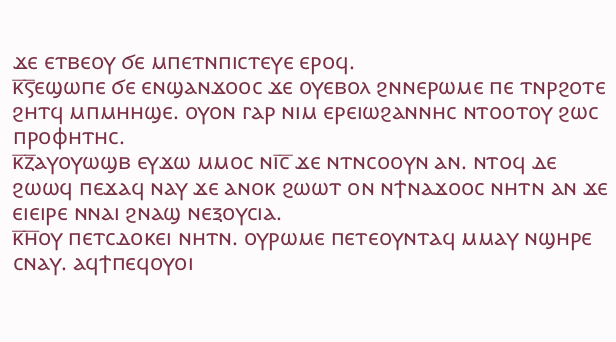ϫⲉ ⲉⲧⲃⲉⲟⲩ ϭⲉ ⲙⲡⲉⲧⲛⲡⲓⲥⲧⲉⲩⲉ ⲉⲣⲟϥ.
ⲕ̅ⲋ̅ⲉϣⲱⲡⲉ ϭⲉ ⲉⲛϣⲁⲛϫⲟⲟⲥ ϫⲉ ⲟⲩⲉⲃⲟⲗ ϩⲛⲛⲉⲣⲱⲙⲉ ⲡⲉ ⲧⲛⲣϩⲟⲧⲉ ϩⲏⲧϥ ⲙⲡⲙⲏⲏϣⲉ. ⲟⲩⲟⲛ ⲅⲁⲣ ⲛⲓⲙ ⲉⲣⲉⲓⲱϩⲁⲛⲛⲏⲥ ⲛⲧⲟⲟⲧⲟⲩ ϩⲱⲥ ⲡⲣⲟⲫⲏⲧⲏⲥ.
ⲕ̅ⲍ̅ⲁⲩⲟⲩⲱϣⲃ ⲉⲩϫⲱ ⲙⲙⲟⲥ ⲛⲓ̅ⲥ̅ ϫⲉ ⲛⲧⲛⲥⲟⲟⲩⲛ ⲁⲛ. ⲛⲧⲟϥ ⲇⲉ ϩⲱⲱϥ ⲡⲉϫⲁϥ ⲛⲁⲩ ϫⲉ ⲁⲛⲟⲕ ϩⲱⲱⲧ ⲟⲛ ⲛϯⲛⲁϫⲟⲟⲥ ⲛⲏⲧⲛ ⲁⲛ ϫⲉ ⲉⲓⲉⲓⲣⲉ ⲛⲛⲁⲓ ϩⲛⲁϣ ⲛⲉⲝⲟⲩⲥⲓⲁ.
ⲕ̅ⲏ̅ⲟⲩ ⲡⲉⲧⲥⲇⲟⲕⲉⲓ ⲛⲏⲧⲛ. ⲟⲩⲣⲱⲙⲉ ⲡⲉⲧⲉⲟⲩⲛⲧⲁϥ ⲙⲙⲁⲩ ⲛϣⲏⲣⲉ ⲥⲛⲁⲩ. ⲁϥϯⲡⲉϥⲟⲩⲟⲓ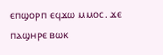ⲉⲡϣⲟⲣⲡ ⲉϥϫⲱ ⲙⲙⲟⲥ. ϫⲉ ⲡⲁϣⲏⲣⲉ ⲃⲱⲕ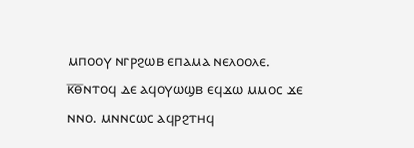ⲙⲡⲟⲟⲩ ⲛⲅⲣϩⲱⲃ ⲉⲡⲁⲙⲁ ⲛⲉⲗⲟⲟⲗⲉ.
ⲕ̅ⲑ̅ⲛⲧⲟϥ ⲇⲉ ⲁϥⲟⲩⲱϣⲃ ⲉϥϫⲱ ⲙⲙⲟⲥ ϫⲉ ⲛⲛⲟ. ⲙⲛⲛⲥⲱⲥ ⲁϥⲣϩⲧⲏϥ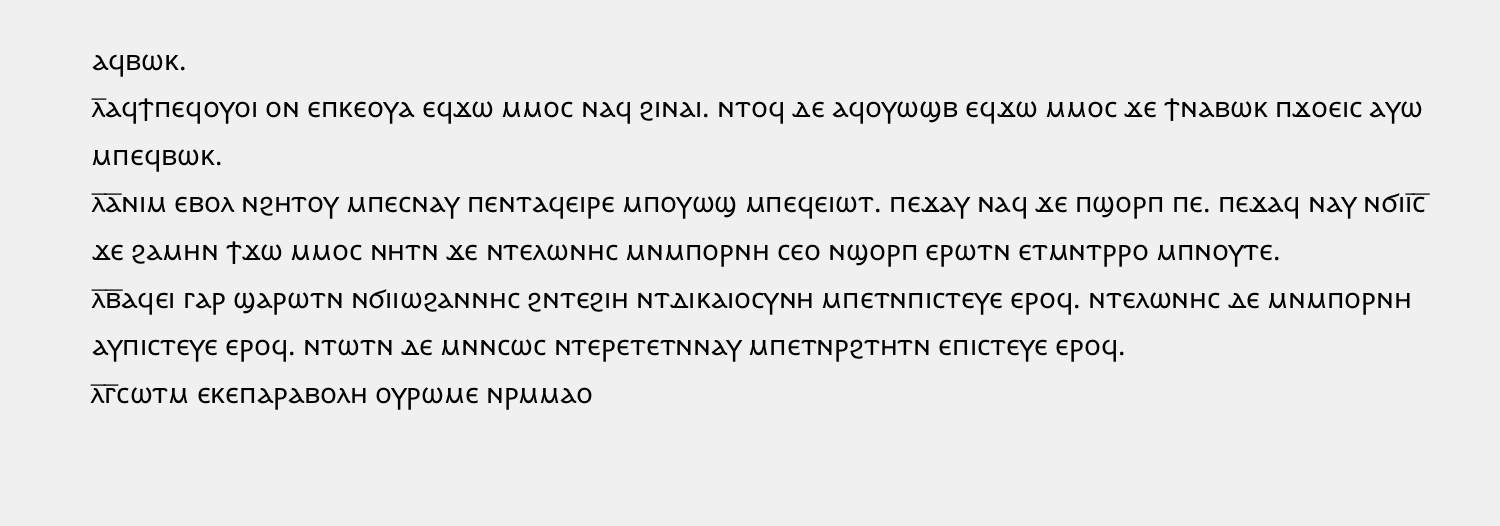ⲁϥⲃⲱⲕ.
ⲗ̅ⲁϥϯⲡⲉϥⲟⲩⲟⲓ ⲟⲛ ⲉⲡⲕⲉⲟⲩⲁ ⲉϥϫⲱ ⲙⲙⲟⲥ ⲛⲁϥ ϩⲓⲛⲁⲓ. ⲛⲧⲟϥ ⲇⲉ ⲁϥⲟⲩⲱϣⲃ ⲉϥϫⲱ ⲙⲙⲟⲥ ϫⲉ ϯⲛⲁⲃⲱⲕ ⲡϫⲟⲉⲓⲥ ⲁⲩⲱ ⲙⲡⲉϥⲃⲱⲕ.
ⲗ̅ⲁ̅ⲛⲓⲙ ⲉⲃⲟⲗ ⲛϩⲏⲧⲟⲩ ⲙⲡⲉⲥⲛⲁⲩ ⲡⲉⲛⲧⲁϥⲉⲓⲣⲉ ⲙⲡⲟⲩⲱϣ ⲙⲡⲉϥⲉⲓⲱⲧ. ⲡⲉϫⲁⲩ ⲛⲁϥ ϫⲉ ⲡϣⲟⲣⲡ ⲡⲉ. ⲡⲉϫⲁϥ ⲛⲁⲩ ⲛϭⲓⲓ̅ⲥ̅ ϫⲉ ϩⲁⲙⲏⲛ ϯϫⲱ ⲙⲙⲟⲥ ⲛⲏⲧⲛ ϫⲉ ⲛⲧⲉⲗⲱⲛⲏⲥ ⲙⲛⲙⲡⲟⲣⲛⲏ ⲥⲉⲟ ⲛϣⲟⲣⲡ ⲉⲣⲱⲧⲛ ⲉⲧⲙⲛⲧⲣⲣⲟ ⲙⲡⲛⲟⲩⲧⲉ.
ⲗ̅ⲃ̅ⲁϥⲉⲓ ⲅⲁⲣ ϣⲁⲣⲱⲧⲛ ⲛϭⲓⲓⲱϩⲁⲛⲛⲏⲥ ϩⲛⲧⲉϩⲓⲏ ⲛⲧⲇⲓⲕⲁⲓⲟⲥⲩⲛⲏ ⲙⲡⲉⲧⲛⲡⲓⲥⲧⲉⲩⲉ ⲉⲣⲟϥ. ⲛⲧⲉⲗⲱⲛⲏⲥ ⲇⲉ ⲙⲛⲙⲡⲟⲣⲛⲏ ⲁⲩⲡⲓⲥⲧⲉⲩⲉ ⲉⲣⲟϥ. ⲛⲧⲱⲧⲛ ⲇⲉ ⲙⲛⲛⲥⲱⲥ ⲛⲧⲉⲣⲉⲧⲉⲧⲛⲛⲁⲩ ⲙⲡⲉⲧⲛⲣϩⲧⲏⲧⲛ ⲉⲡⲓⲥⲧⲉⲩⲉ ⲉⲣⲟϥ.
ⲗ̅ⲅ̅ⲥⲱⲧⲙ ⲉⲕⲉⲡⲁⲣⲁⲃⲟⲗⲏ ⲟⲩⲣⲱⲙⲉ ⲛⲣⲙⲙⲁⲟ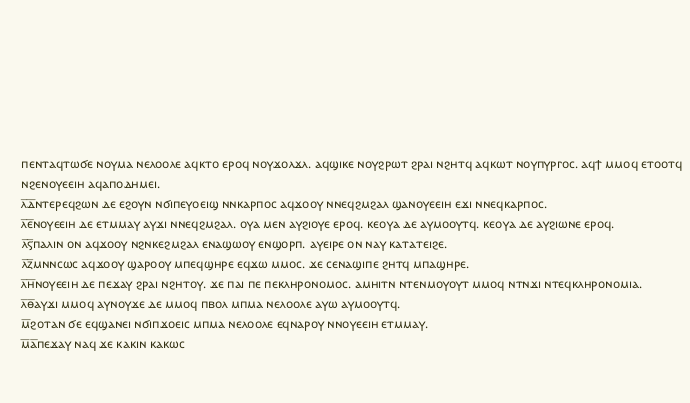ⲡⲉⲛⲧⲁϥⲧⲱϭⲉ ⲛⲟⲩⲙⲁ ⲛⲉⲗⲟⲟⲗⲉ ⲁϥⲕⲧⲟ ⲉⲣⲟϥ ⲛⲟⲩϫⲟⲗϫⲗ. ⲁϥϣⲓⲕⲉ ⲛⲟⲩϩⲣⲱⲧ ϩⲣⲁⲓ ⲛϩⲏⲧϥ ⲁϥⲕⲱⲧ ⲛⲟⲩⲡⲩⲣⲅⲟⲥ. ⲁϥϯ ⲙⲙⲟϥ ⲉⲧⲟⲟⲧϥ ⲛϩⲉⲛⲟⲩⲉⲉⲓⲏ ⲁϥⲁⲡⲟⲇⲏⲙⲉⲓ.
ⲗ̅ⲇ̅ⲛⲧⲉⲣⲉϥϩⲱⲛ ⲇⲉ ⲉϩⲟⲩⲛ ⲛϭⲓⲡⲉⲩⲟⲉⲓϣ ⲛⲛⲕⲁⲣⲡⲟⲥ ⲁϥϫⲟⲟⲩ ⲛⲛⲉϥϩⲙϩⲁⲗ ϣⲁⲛⲟⲩⲉⲉⲓⲏ ⲉϫⲓ ⲛⲛⲉϥⲕⲁⲣⲡⲟⲥ.
ⲗ̅ⲉ̅ⲛⲟⲩⲉⲉⲓⲏ ⲇⲉ ⲉⲧⲙⲙⲁⲩ ⲁⲩϫⲓ ⲛⲛⲉϥϩⲙϩⲁⲗ. ⲟⲩⲁ ⲙⲉⲛ ⲁⲩϩⲓⲟⲩⲉ ⲉⲣⲟϥ. ⲕⲉⲟⲩⲁ ⲇⲉ ⲁⲩⲙⲟⲟⲩⲧϥ. ⲕⲉⲟⲩⲁ ⲇⲉ ⲁⲩϩⲓⲱⲛⲉ ⲉⲣⲟϥ.
ⲗ̅ⲋ̅ⲡⲁⲗⲓⲛ ⲟⲛ ⲁϥϫⲟⲟⲩ ⲛϩⲛⲕⲉϩⲙϩⲁⲗ ⲉⲛⲁϣⲱⲟⲩ ⲉⲛϣⲟⲣⲡ. ⲁⲩⲉⲓⲣⲉ ⲟⲛ ⲛⲁⲩ ⲕⲁⲧⲁⲧⲉⲓϩⲉ.
ⲗ̅ⲍ̅ⲙⲛⲛⲥⲱⲥ ⲁϥϫⲟⲟⲩ ϣⲁⲣⲟⲟⲩ ⲙⲡⲉϥϣⲏⲣⲉ ⲉϥϫⲱ ⲙⲙⲟⲥ. ϫⲉ ⲥⲉⲛⲁϣⲓⲡⲉ ϩⲏⲧϥ ⲙⲡⲁϣⲏⲣⲉ.
ⲗ̅ⲏ̅ⲛⲟⲩⲉⲉⲓⲏ ⲇⲉ ⲡⲉϫⲁⲩ ϩⲣⲁⲓ ⲛϩⲏⲧⲟⲩ. ϫⲉ ⲡⲁⲓ ⲡⲉ ⲡⲉⲕⲗⲏⲣⲟⲛⲟⲙⲟⲥ. ⲁⲙⲏⲓⲧⲛ ⲛⲧⲉⲛⲙⲟⲩⲟⲩⲧ ⲙⲙⲟϥ ⲛⲧⲛϫⲓ ⲛⲧⲉϥⲕⲗⲏⲣⲟⲛⲟⲙⲓⲁ.
ⲗ̅ⲑ̅ⲁⲩϫⲓ ⲙⲙⲟϥ ⲁⲩⲛⲟⲩϫⲉ ⲇⲉ ⲙⲙⲟϥ ⲡⲃⲟⲗ ⲙⲡⲙⲁ ⲛⲉⲗⲟⲟⲗⲉ ⲁⲩⲱ ⲁⲩⲙⲟⲟⲩⲧϥ.
ⲙ̅ϩⲟⲧⲁⲛ ϭⲉ ⲉϥϣⲁⲛⲉⲓ ⲛϭⲓⲡϫⲟⲉⲓⲥ ⲙⲡⲙⲁ ⲛⲉⲗⲟⲟⲗⲉ ⲉϥⲛⲁⲣⲟⲩ ⲛⲛⲟⲩⲉⲉⲓⲏ ⲉⲧⲙⲙⲁⲩ.
ⲙ̅ⲁ̅ⲡⲉϫⲁⲩ ⲛⲁϥ ϫⲉ ⲕⲁⲕⲓⲛ ⲕⲁⲕⲱⲥ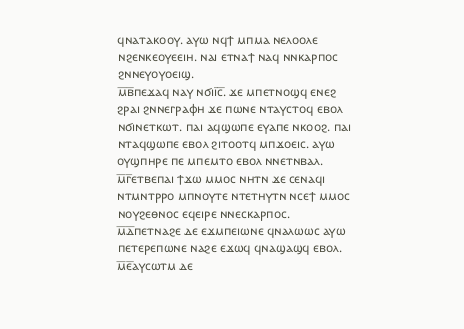ϥⲛⲁⲧⲁⲕⲟⲟⲩ. ⲁⲩⲱ ⲛϥϯ ⲙⲡⲙⲁ ⲛⲉⲗⲟⲟⲗⲉ ⲛϩⲉⲛⲕⲉⲟⲩⲉⲉⲓⲏ. ⲛⲁⲓ ⲉⲧⲛⲁϯ ⲛⲁϥ ⲛⲛⲕⲁⲣⲡⲟⲥ ϩⲛⲛⲉⲩⲟⲩⲟⲉⲓϣ.
ⲙ̅ⲃ̅ⲡⲉϫⲁϥ ⲛⲁⲩ ⲛϭⲓⲓ̅ⲥ̅. ϫⲉ ⲙⲡⲉⲧⲛⲟϣϥ ⲉⲛⲉϩ ϩⲣⲁⲓ ϩⲛⲛⲉⲅⲣⲁⲫⲏ ϫⲉ ⲡⲱⲛⲉ ⲛⲧⲁⲩⲥⲧⲟϥ ⲉⲃⲟⲗ ⲛϭⲓⲛⲉⲧⲕⲱⲧ. ⲡⲁⲓ ⲁϥϣⲱⲡⲉ ⲉⲩⲁⲡⲉ ⲛⲕⲟⲟϩ. ⲡⲁⲓ ⲛⲧⲁϥϣⲱⲡⲉ ⲉⲃⲟⲗ ϩⲓⲧⲟⲟⲧϥ ⲙⲡϫⲟⲉⲓⲥ. ⲁⲩⲱ ⲟⲩϣⲡⲏⲣⲉ ⲡⲉ ⲙⲡⲉⲙⲧⲟ ⲉⲃⲟⲗ ⲛⲛⲉⲧⲛⲃⲁⲗ.
ⲙ̅ⲅ̅ⲉⲧⲃⲉⲡⲁⲓ ϯϫⲱ ⲙⲙⲟⲥ ⲛⲏⲧⲛ ϫⲉ ⲥⲉⲛⲁϥⲓ ⲛⲧⲙⲛⲧⲣⲣⲟ ⲙⲡⲛⲟⲩⲧⲉ ⲛⲧⲉⲧⲏⲩⲧⲛ ⲛⲥⲉϯ ⲙⲙⲟⲥ ⲛⲟⲩϩⲉⲑⲛⲟⲥ ⲉϥⲉⲓⲣⲉ ⲛⲛⲉⲥⲕⲁⲣⲡⲟⲥ.
ⲙ̅ⲇ̅ⲡⲉⲧⲛⲁϩⲉ ⲇⲉ ⲉϫⲙⲡⲉⲓⲱⲛⲉ ϥⲛⲁⲗⲱⲱⲥ ⲁⲩⲱ ⲡⲉⲧⲉⲣⲉⲡⲱⲛⲉ ⲛⲁϩⲉ ⲉϫⲱϥ ϥⲛⲁϣⲁϣϥ ⲉⲃⲟⲗ.
ⲙ̅ⲉ̅ⲁⲩⲥⲱⲧⲙ ⲇⲉ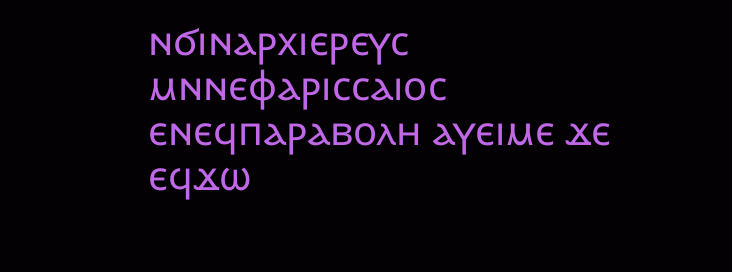ⲛϭⲓⲛⲁⲣⲭⲓⲉⲣⲉⲩⲥ ⲙⲛⲛⲉⲫⲁⲣⲓⲥⲥⲁⲓⲟⲥ ⲉⲛⲉϥⲡⲁⲣⲁⲃⲟⲗⲏ ⲁⲩⲉⲓⲙⲉ ϫⲉ ⲉϥϫⲱ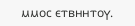ⲙⲙⲟⲥ ⲉⲧⲃⲏⲏⲧⲟⲩ.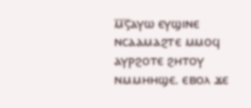ⲙ̅ⲋ̅ⲁⲩⲱ ⲉⲩϣⲓⲛⲉ ⲛⲥⲁⲁⲙⲁϩⲧⲉ ⲙⲙⲟϥ ⲁⲩⲣϩⲟⲧⲉ ϩⲏⲧⲟⲩ ⲛⲙⲙⲏⲏϣⲉ. ⲉⲃⲟⲗ ϫⲉ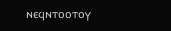ⲛⲉϥⲛⲧⲟⲟⲧⲟⲩ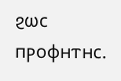ϩⲱⲥ ⲡⲣⲟⲫⲏⲧⲏⲥ.